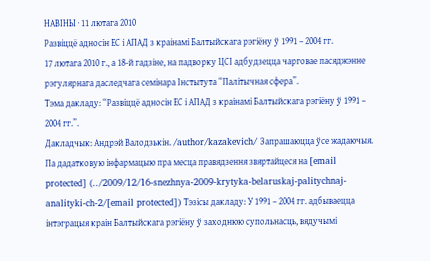НАВІНЫ · 11 лютага 2010
Развіццё адносін ЕС і АПАД з краінамі Балтыйскага рэгіёну ў 1991 – 2004 гг.
17 лютага 2010 г., а 18-й гадзіне, на падворку ЦСІ адбудзецца чарговае пасяджэнне рэгулярнага даследчага семінара Інстытута “Палітычная сфера”.
Тэма дакладу: “Развіццё адносін ЕС і АПАД з краінамі Балтыйскага рэгіёну ў 1991 – 2004 гг.”.
Дакладчык: Андрэй Валодзькін. /author/kazakevich/ Запрашаюцца ўсе жадаючыя.
Па дадатковую інфармацыю пра месца правядзення звяртайцеся на [email protected] (../2009/12/16-snezhnya-2009-krytyka-belaruskaj-palitychnaj-analityki-ch-2/[email protected]) Тэзісы дакладу: У 1991 – 2004 гг. адбываецца інтэграцыя краін Балтыйскага рэгіёну ў заходнюю супольнасць, вядучымі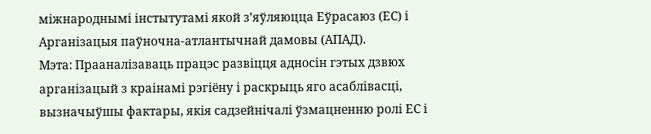міжнароднымі інстытутамі якой з’яўляюцца Еўрасаюз (ЕС) і Арганізацыя паўночна-атлантычнай дамовы (АПАД).
Мэта: Прааналізаваць працэс развіцця адносін гэтых дзвюх арганізацый з краінамі рэгіёну і раскрыць яго асаблівасці, вызначыўшы фактары, якія садзейнічалі ўзмацненню ролі ЕС і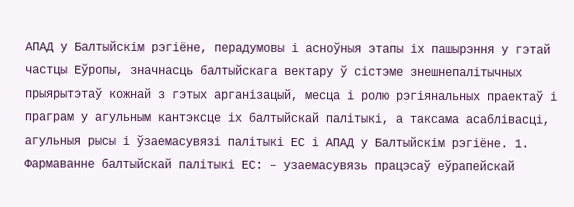АПАД у Балтыйскім рэгіёне, перадумовы і асноўныя этапы іх пашырэння у гэтай частцы Еўропы, значнасць балтыйскага вектару ў сістэме знешнепалітычных прыярытэтаў кожнай з гэтых арганізацый, месца і ролю рэгіянальных праектаў і праграм у агульным кантэксце іх балтыйскай палітыкі, а таксама асаблівасці, агульныя рысы і ўзаемасувязі палітыкі ЕС і АПАД у Балтыйскім рэгіёне. 1.
Фармаванне балтыйскай палітыкі ЕС: – узаемасувязь працэсаў еўрапейскай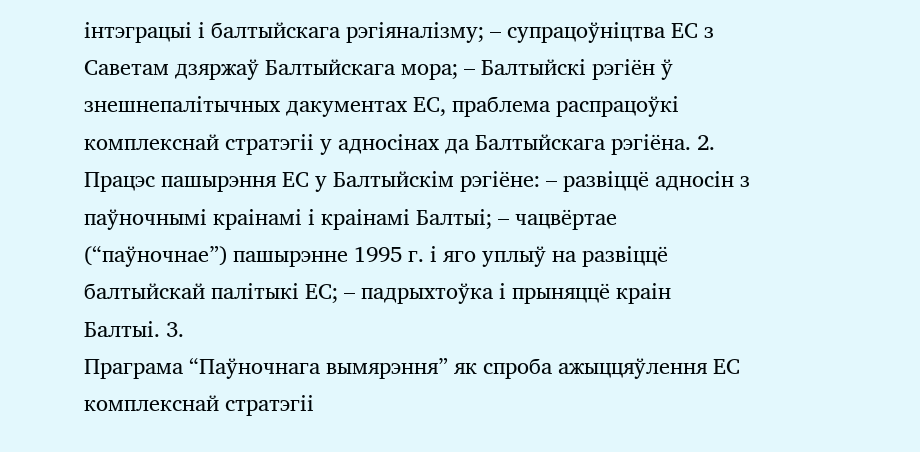інтэграцыі і балтыйскага рэгіяналізму; – супрацоўніцтва ЕС з Саветам дзяржаў Балтыйскага мора; – Балтыйскі рэгіён ў знешнепалітычных дакументах ЕС, праблема распрацоўкі комплекснай стратэгіі у адносінах да Балтыйскага рэгіёна. 2.
Працэс пашырэння ЕС у Балтыйскім рэгіёне: – развіццё адносін з паўночнымі краінамі і краінамі Балтыі; – чацвёртае (“паўночнае”) пашырэнне 1995 г. і яго уплыў на развіццё балтыйскай палітыкі ЕС; – падрыхтоўка і прыняццё краін Балтыі. 3.
Праграма “Паўночнага вымярэння” як спроба ажыццяўлення ЕС комплекснай стратэгіі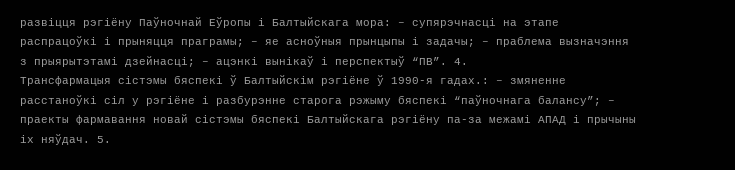развіцця рэгіёну Паўночнай Еўропы і Балтыйскага мора: – супярэчнасці на этапе распрацоўкі і прыняцця праграмы; – яе асноўныя прынцыпы і задачы; – праблема вызначэння з прыярытэтамі дзейнасці; – ацэнкі вынікаў і перспектыў “ПВ”. 4.
Трансфармацыя сістэмы бяспекі ў Балтыйскім рэгіёне ў 1990-я гадах.: – змяненне расстаноўкі сіл у рэгіёне і разбурэнне старога рэжыму бяспекі “паўночнага балансу”; – праекты фармавання новай сістэмы бяспекі Балтыйскага рэгіёну па-за межамі АПАД і прычыны іх няўдач. 5.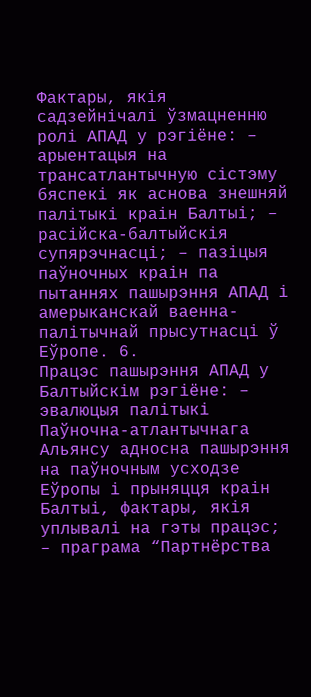Фактары, якія садзейнічалі ўзмацненню ролі АПАД у рэгіёне: – арыентацыя на трансатлантычную сістэму бяспекі як аснова знешняй палітыкі краін Балтыі; – расійска-балтыйскія супярэчнасці; – пазіцыя паўночных краін па пытаннях пашырэння АПАД і амерыканскай ваенна-палітычнай прысутнасці ў Еўропе. 6.
Працэс пашырэння АПАД у Балтыйскім рэгіёне: – эвалюцыя палітыкі Паўночна-атлантычнага Альянсу адносна пашырэння на паўночным усходзе Еўропы і прыняцця краін Балтыі, фактары, якія уплывалі на гэты працэс; – праграма “Партнёрства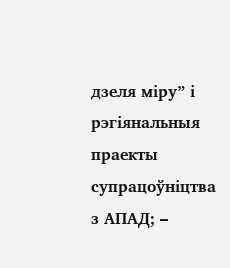дзеля міру” і рэгіянальныя праекты супрацоўніцтва з АПАД; –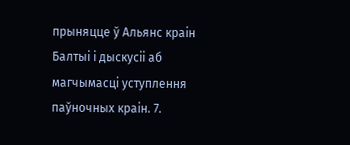прыняцце ў Альянс краін Балтыі і дыскусіі аб магчымасці уступлення паўночных краін. 7.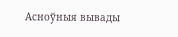Асноўныя вывады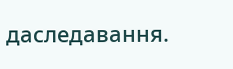даследавання.